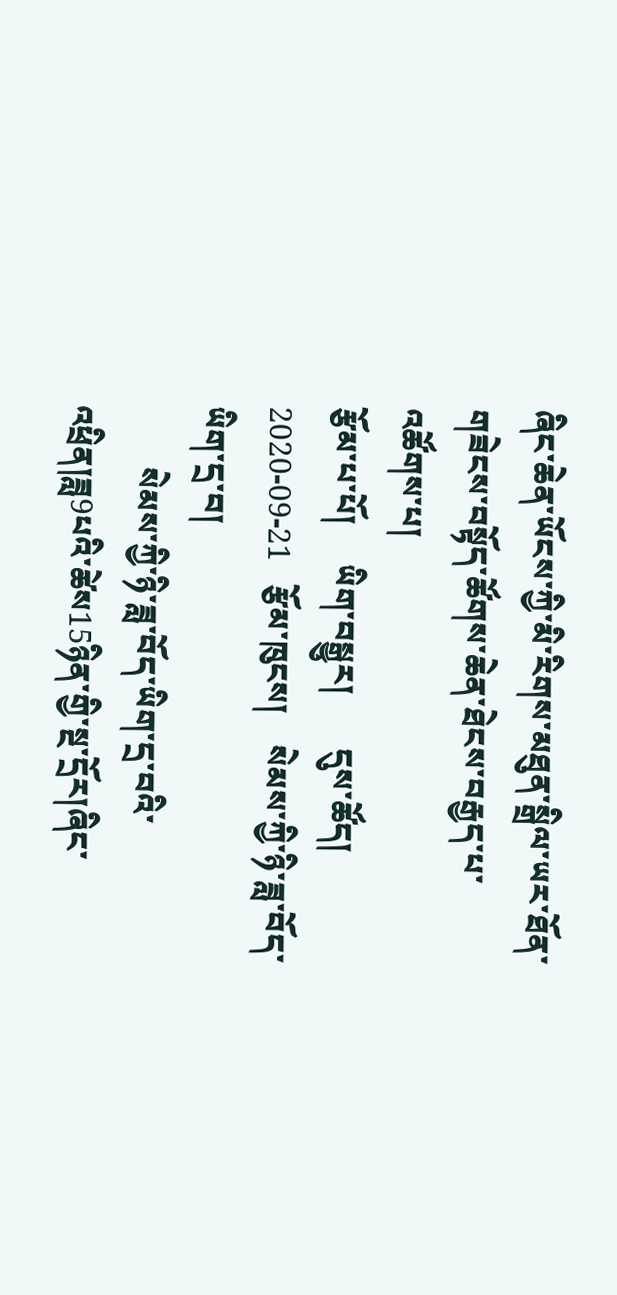ཞིང་ཆེན་ཡོངས་ཀྱི་མི་རིགས་མཐུན་སྒྲིལ་ཡར་ཐོན་གཟེངས་བསྟོད་ཚོགས་ཆེན་ཐེངས་བརྒྱད་པ་འཚོགས་པ།
རྩོམ་པ་པོ།     ཡིག་བསྒྱུར།       དུས་ཚོད།   2020-09-21   རྩོམ་ཁུངས།    སེམས་ཀྱི་ཉི་ཟླ་བོད་ཡིག་དྲ་བ།
        སེམས་ཀྱི་ཉི་ཟླ་བོད་ཡིག་དྲ་བའི་འཕྲིན།ཟླ9པའི་ཚེས15ཉིན་གྱི་སྔ་དྲོར།ཞིང་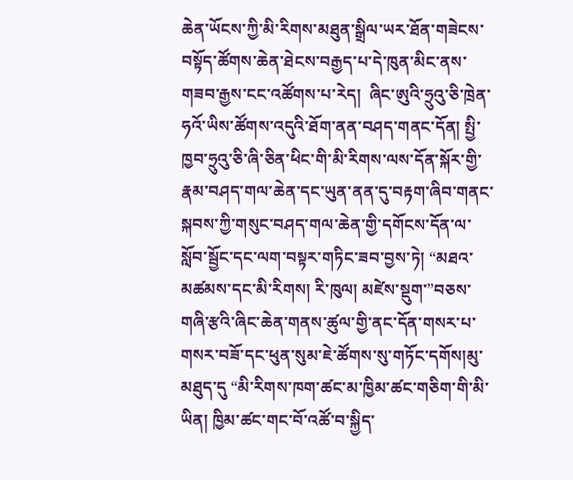ཆེན་ཡོངས་ཀྱི་མི་རིགས་མཐུན་སྒྲིལ་ཡར་ཐོན་གཟེངས་བསྟོད་ཚོགས་ཆེན་ཐེངས་བརྒྱད་པ་དེ་ཁུན་མིང་ནས་གཟབ་རྒྱས་ངང་འཚོགས་པ་རེད།  ཞིང་ཨུའི་ཧྲུའུ་ཅི་ཁྲེན་ཧའོ་ཡིས་ཚོགས་འདུའི་ཐོག་ནན་བཤད་གནང་དོན། སྤྱི་ཁྱབ་ཧྲུའུ་ཅི་ཞི་ཅིན་ཕིང་གི་མི་རིགས་ལས་དོན་སྐོར་གྱི་རྣམ་བཤད་གལ་ཆེན་དང་ཡུན་ནན་དུ་བརྟག་ཞིབ་གནང་སྐབས་ཀྱི་གསུང་བཤད་གལ་ཆེན་གྱི་དགོངས་དོན་ལ་སློབ་སྦྱོང་དང་ལག་བསྟར་གཏིང་ཟབ་བྱས་ཏེ། “མཐའ་མཚམས་དང་མི་རིགས། རི་ཁུལ། མཛེས་སྡུག་”བཅས་གཞི་རྩའི་ཞིང་ཆེན་གནས་ཚུལ་གྱི་ནང་དོན་གསར་པ་གསར་བཟོ་དང་ཕུན་སུམ་ཇེ་ཚོགས་སུ་གཏོང་དགོས།མུ་མཐུད་དུ “མི་རིགས་ཁག་ཚང་མ་ཁྱིམ་ཚང་གཅིག་གི་མི་ཡིན། ཁྱིམ་ཚང་གང་བོ་འཚོ་བ་སྐྱིད་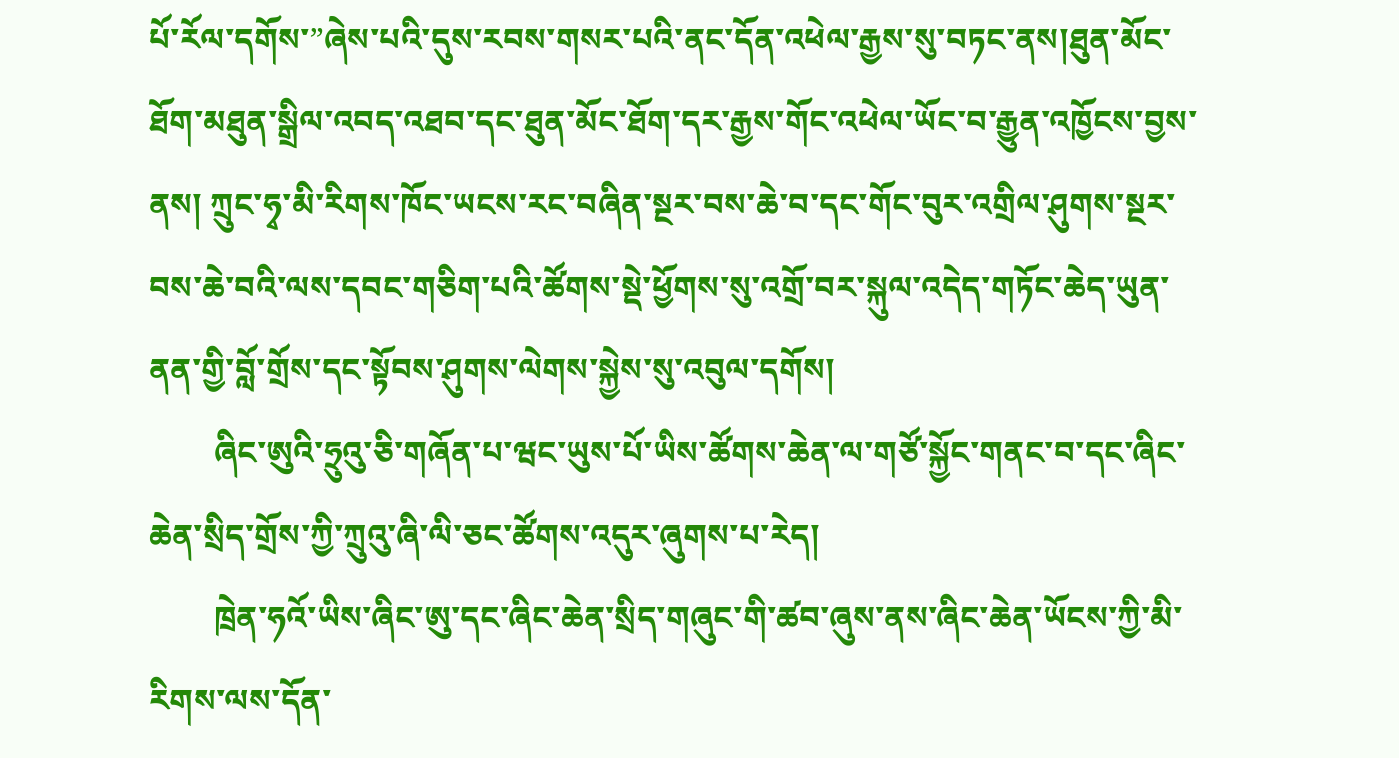པོ་རོལ་དགོས་”ཞེས་པའི་དུས་རབས་གསར་པའི་ནང་དོན་འཕེལ་རྒྱས་སུ་བཏང་ནས།ཐུན་མོང་ཐོག་མཐུན་སྒྲིལ་འབད་འཐབ་དང་ཐུན་མོང་ཐོག་དར་རྒྱས་གོང་འཕེལ་ཡོང་བ་རྒྱུན་འཁྱོངས་བྱས་ནས། ཀྲུང་ཧྭ་མི་རིགས་ཁོང་ཡངས་རང་བཞིན་སྔར་བས་ཆེ་བ་དང་གོང་བུར་འགྲིལ་ཤུགས་སྔར་བས་ཆེ་བའི་ལས་དབང་གཅིག་པའི་ཚོགས་སྡེ་ཕྱོགས་སུ་འགྲོ་བར་སྐུལ་འདེད་གཏོང་ཆེད་ཡུན་ནན་གྱི་བློ་གྲོས་དང་སྟོབས་ཤུགས་ལེགས་སྐྱེས་སུ་འབུལ་དགོས།
        ཞིང་ཨུའི་ཧྲུའུ་ཅི་གཞོན་པ་ཝང་ཡུས་པོ་ཡིས་ཚོགས་ཆེན་ལ་གཙོ་སྐྱོང་གནང་བ་དང་ཞིང་ཆེན་སྲིད་གྲོས་ཀྱི་ཀྲུའུ་ཞི་ལི་ཅང་ཚོགས་འདུར་ཞུགས་པ་རེད།
        ཁྲེན་ཧའོ་ཡིས་ཞིང་ཨུ་དང་ཞིང་ཆེན་སྲིད་གཞུང་གི་ཚབ་ཞུས་ནས་ཞིང་ཆེན་ཡོངས་ཀྱི་མི་རིགས་ལས་དོན་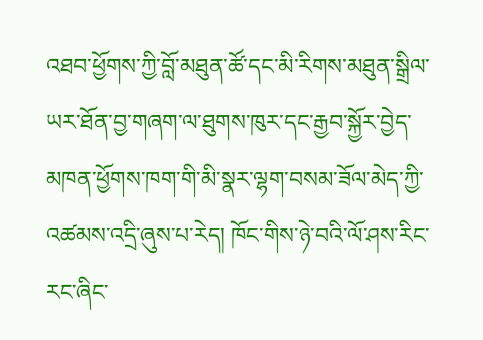འཐབ་ཕྱོགས་ཀྱི་བློ་མཐུན་ཚོ་དང་མི་རིགས་མཐུན་སྒྲིལ་ཡར་ཐོན་བྱ་གཞག་ལ་ཐུགས་ཁུར་དང་རྒྱབ་སྐྱོར་བྱེད་མཁན་ཕྱོགས་ཁག་གི་མི་སྣར་ལྷག་བསམ་ཟོལ་མེད་ཀྱི་འཚམས་འདྲི་ཞུས་པ་རེད། ཁོང་གིས་ཉེ་བའི་ལོ་ཤས་རིང་རང་ཞིང་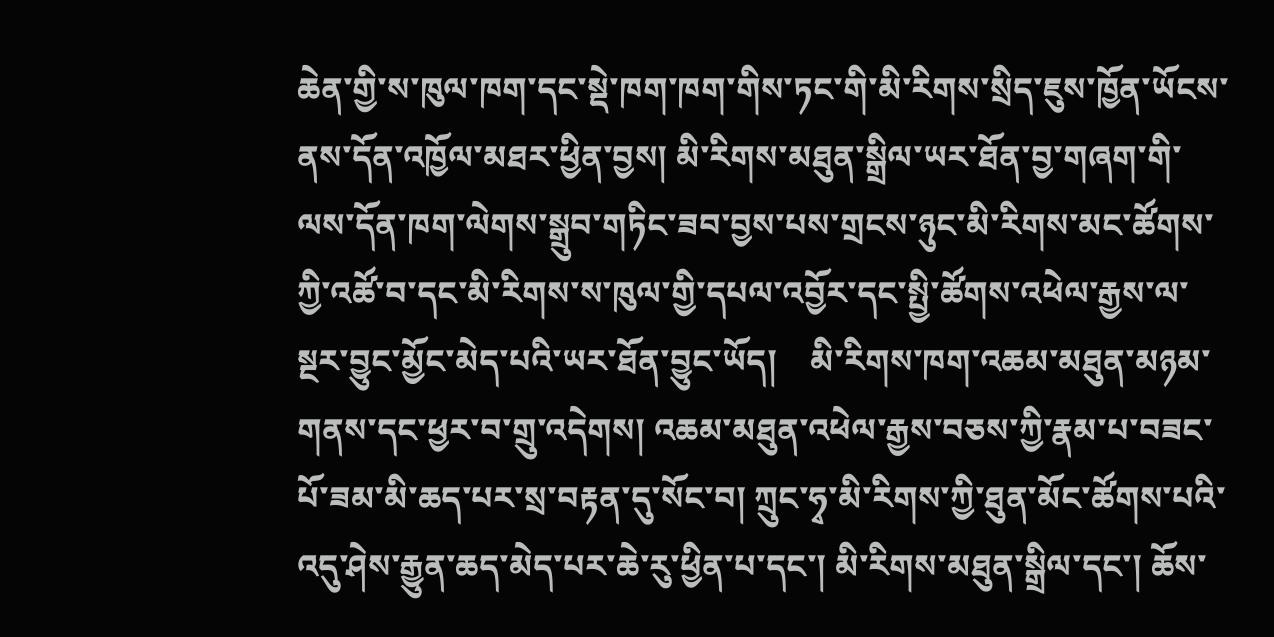ཆེན་གྱི་ས་ཁུལ་ཁག་དང་སྡེ་ཁག་ཁག་གིས་ཏང་གི་མི་རིགས་སྲིད་ཇུས་ཁྱོན་ཡོངས་ནས་དོན་འཁྱོལ་མཐར་ཕྱིན་བྱས། མི་རིགས་མཐུན་སྒྲིལ་ཡར་ཐོན་བྱ་གཞག་གི་ལས་དོན་ཁག་ལེགས་སྒྲུབ་གཏིང་ཟབ་བྱས་པས་གྲངས་ཉུང་མི་རིགས་མང་ཚོགས་ཀྱི་འཚོ་བ་དང་མི་རིགས་ས་ཁུལ་གྱི་དཔལ་འབྱོར་དང་སྤྱི་ཚོགས་འཕེལ་རྒྱས་ལ་སྔར་བྱུང་མྱོང་མེད་པའི་ཡར་ཐོན་བྱུང་ཡོད།    མི་རིགས་ཁག་འཆམ་མཐུན་མཉམ་གནས་དང་ཕྱར་བ་གྲུ་འདེགས། འཆམ་མཐུན་འཕེལ་རྒྱས་བཅས་ཀྱི་རྣམ་པ་བཟང་པོ་ཟམ་མི་ཆད་པར་སྲ་བརྟན་དུ་སོང་བ། ཀྲུང་ཧྭ་མི་རིགས་ཀྱི་ཐུན་མོང་ཚོགས་པའི་འདུ་ཤེས་རྒྱུན་ཆད་མེད་པར་ཆེ་རུ་ཕྱིན་པ་དང་། མི་རིགས་མཐུན་སྒྲིལ་དང་། ཆོས་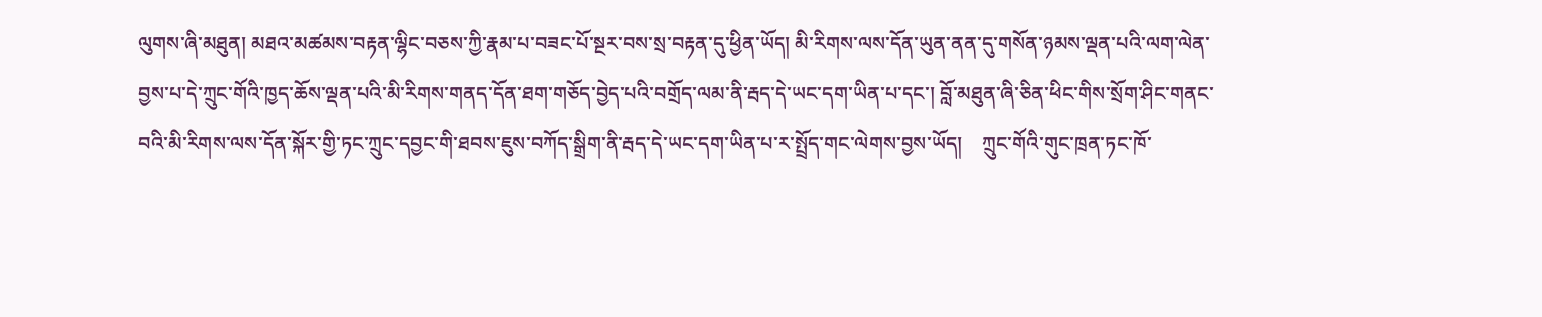ལུགས་ཞི་མཐུན། མཐའ་མཚམས་བརྟན་ལྷིང་བཅས་ཀྱི་རྣམ་པ་བཟང་པོ་སྔར་བས་སྲ་བརྟན་དུ་ཕྱིན་ཡོད། མི་རིགས་ལས་དོན་ཡུན་ནན་དུ་གསོན་ཉམས་ལྡན་པའི་ལག་ལེན་བྱས་པ་དེ་ཀྲུང་གོའི་ཁྱད་ཆོས་ལྡན་པའི་མི་རིགས་གནད་དོན་ཐག་གཅོད་བྱེད་པའི་བགྲོད་ལམ་ནི་རྦད་དེ་ཡང་དག་ཡིན་པ་དང་། བློ་མཐུན་ཞི་ཅིན་ཕིང་གིས་སྲོག་ཤིང་གནང་བའི་མི་རིགས་ལས་དོན་སྐོར་གྱི་ཏང་ཀྲུང་དབྱང་གི་ཐབས་ཇུས་བཀོད་སྒྲིག་ནི་རྦད་དེ་ཡང་དག་ཡིན་པ་ར་སྤྲོད་གང་ལེགས་བྱས་ཡོད།    ཀྲུང་གོའི་གུང་ཁྲན་ཏང་ཁོ་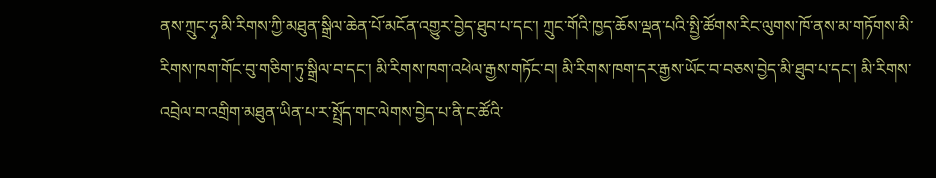ནས་ཀྲུང་ཧྭ་མི་རིགས་ཀྱི་མཐུན་སྒྲིལ་ཆེན་པོ་མངོན་འགྱུར་བྱེད་ཐུབ་པ་དང་། ཀྲུང་གོའི་ཁྱད་ཆོས་ལྡན་པའི་སྤྱི་ཚོགས་རིང་ལུགས་ཁོ་ནས་མ་གཏོགས་མི་རིགས་ཁག་གོང་བུ་གཅིག་ཏུ་སྒྲིལ་བ་དང་། མི་རིགས་ཁག་འཕེལ་རྒྱས་གཏོང་བ། མི་རིགས་ཁག་དར་རྒྱས་ཡོང་བ་བཅས་བྱེད་མི་ཐུབ་པ་དང་། མི་རིགས་འབྲེལ་བ་འགྲིག་མཐུན་ཡིན་པ་ར་སྤྲོད་གང་ལེགས་བྱེད་པ་ནི་ང་ཚོའི་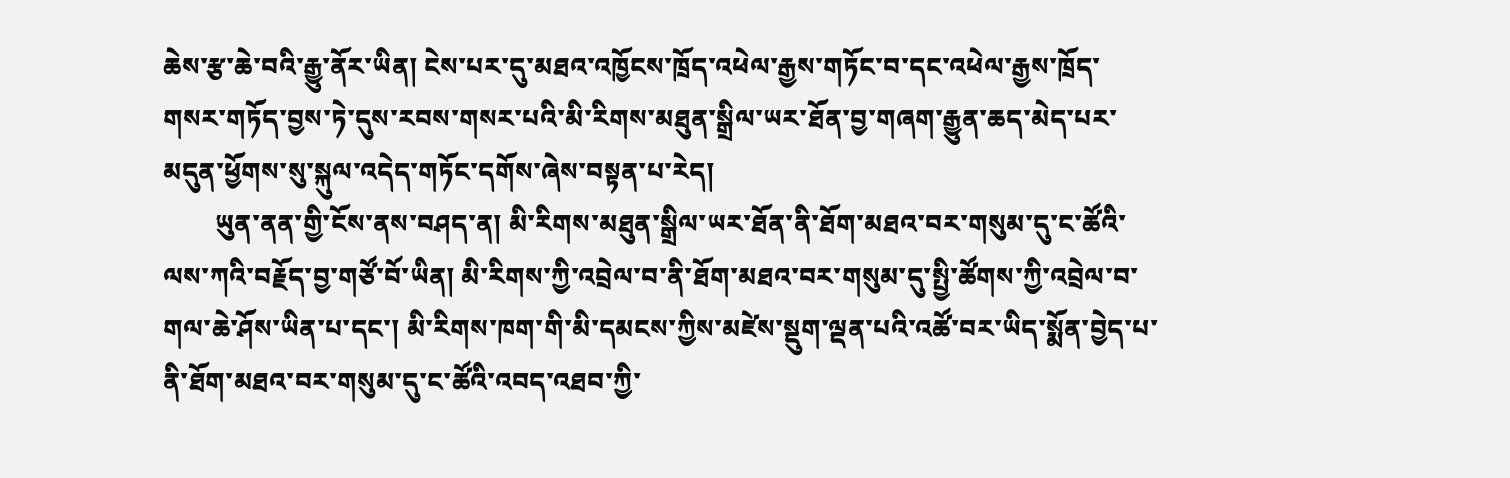ཆེས་རྩ་ཆེ་བའི་རྒྱུ་ནོར་ཡིན། ངེས་པར་དུ་མཐའ་འཁྱོངས་ཁྲོད་འཕེལ་རྒྱས་གཏོང་བ་དང་འཕེལ་རྒྱས་ཁྲོད་གསར་གཏོད་བྱས་ཏེ་དུས་རབས་གསར་པའི་མི་རིགས་མཐུན་སྒྲིལ་ཡར་ཐོན་བྱ་གཞག་རྒྱུན་ཆད་མེད་པར་མདུན་ཕྱོགས་སུ་སྐུལ་འདེད་གཏོང་དགོས་ཞེས་བསྟན་པ་རེད།
        ཡུན་ནན་གྱི་ངོས་ནས་བཤད་ན། མི་རིགས་མཐུན་སྒྲིལ་ཡར་ཐོན་ནི་ཐོག་མཐའ་བར་གསུམ་དུ་ང་ཚོའི་ལས་ཀའི་བརྗོད་བྱ་གཙོ་བོ་ཡིན། མི་རིགས་ཀྱི་འབྲེལ་བ་ནི་ཐོག་མཐའ་བར་གསུམ་དུ་སྤྱི་ཚོགས་ཀྱི་འབྲེལ་བ་གལ་ཆེ་ཤོས་ཡིན་པ་དང་། མི་རིགས་ཁག་གི་མི་དམངས་ཀྱིས་མཛེས་སྡུག་ལྡན་པའི་འཚོ་བར་ཡིད་སྨོན་བྱེད་པ་ནི་ཐོག་མཐའ་བར་གསུམ་དུ་ང་ཚོའི་འབད་འཐབ་ཀྱི་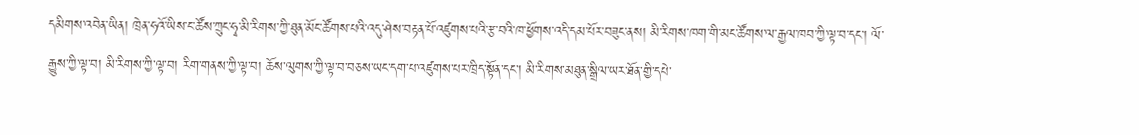དམིགས་འབེན་ཡིན། ཁྲེན་ཧའོ་ཡིས་ང་ཚོས་ཀྲུང་ཧྭ་མི་རིགས་ཀྱི་ཐུན་མོང་ཚོགས་པའི་འདུ་ཤེས་བརྟན་པོ་འཛུགས་པའི་རྩ་བའི་ཁ་ཕྱོགས་འདི་དམ་པོར་བཟུང་ནས། མི་རིགས་ཁག་གི་མང་ཚོགས་ལ་རྒྱལ་ཁབ་ཀྱི་ལྟ་བ་དང་། ལོ་རྒྱུས་ཀྱི་ལྟ་བ། མི་རིགས་ཀྱི་ལྟ་བ། རིག་གནས་ཀྱི་ལྟ་བ། ཆོས་ལུགས་ཀྱི་ལྟ་བ་བཅས་ཡང་དག་པ་འཛུགས་པར་ཁྲིད་སྟོན་དང་། མི་རིགས་མཐུན་སྒྲིལ་ཡར་ཐོན་གྱི་དཔེ་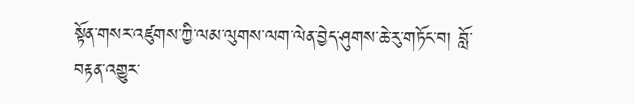སྟོན་གསར་འཛུགས་ཀྱི་ལམ་ལུགས་ལག་ལེན་བྱེད་ཤུགས་ཆེ་རུ་གཏོང་བ། བློ་བརྟན་འགྱུར་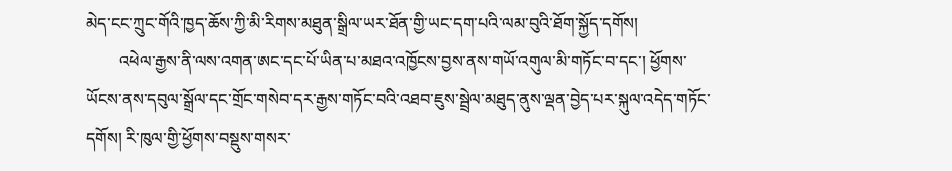མེད་ངང་ཀྲུང་གོའི་ཁྱད་ཆོས་ཀྱི་མི་རིགས་མཐུན་སྒྲིལ་ཡར་ཐོན་གྱི་ཡང་དག་པའི་ལམ་བུའི་ཐོག་སྐྱོད་དགོས།
        འཕེལ་རྒྱས་ནི་ལས་འགན་ཨང་དང་པོ་ཡིན་པ་མཐའ་འཁྱོངས་བྱས་ནས་གཡོ་འགུལ་མི་གཏོང་བ་དང་། ཕྱོགས་ཡོངས་ནས་དབུལ་སྒྲོལ་དང་གྲོང་གསེབ་དར་རྒྱས་གཏོང་བའི་འཐབ་ཇུས་སྦྲེལ་མཐུད་ནུས་ལྡན་བྱེད་པར་སྐུལ་འདེད་གཏོང་དགོས། རི་ཁུལ་གྱི་ཕྱོགས་བསྡུས་གསར་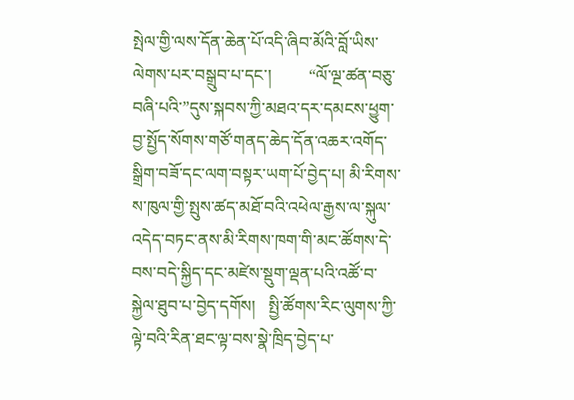སྤེལ་གྱི་ལས་དོན་ཆེན་པོ་འདི་ཞིབ་མོའི་བློ་ཡིས་ལེགས་པར་བསྒྲུབ་པ་དང་།         “ལོ་ལྔ་ཚན་བཅུ་བཞི་པའི་”དུས་སྐབས་ཀྱི་མཐའ་དར་དམངས་ཕྱུག་བྱ་སྤྱོད་སོགས་གཙོ་གནད་ཆེད་དོན་འཆར་འགོད་སྒྲིག་བཟོ་དང་ལག་བསྟར་ཡག་པོ་བྱེད་པ། མི་རིགས་ས་ཁུལ་གྱི་སྤུས་ཚད་མཐོ་བའི་འཕེལ་རྒྱས་ལ་སྐུལ་འདེད་བཏང་ནས་མི་རིགས་ཁག་གི་མང་ཚོགས་དེ་བས་བདེ་སྐྱིད་དང་མཛེས་སྡུག་ལྡན་པའི་འཚོ་བ་སྐྱེལ་ཐུབ་པ་བྱེད་དགོས།   སྤྱི་ཚོགས་རིང་ལུགས་ཀྱི་ལྟེ་བའི་རིན་ཐང་ལྟ་བས་སྣེ་ཁྲིད་བྱེད་པ་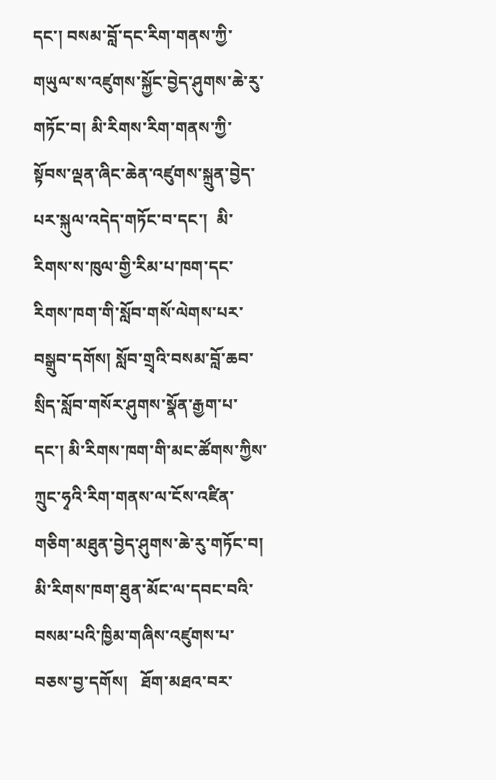དང་། བསམ་བློ་དང་རིག་གནས་ཀྱི་གཡུལ་ས་འཛུགས་སྐྱོང་བྱེད་ཤུགས་ཆེ་རུ་གཏོང་བ། མི་རིགས་རིག་གནས་ཀྱི་སྟོབས་ལྡན་ཞིང་ཆེན་འཛུགས་སྐྲུན་བྱེད་པར་སྐུལ་འདེད་གཏོང་བ་དང་།  མི་རིགས་ས་ཁུལ་གྱི་རིམ་པ་ཁག་དང་རིགས་ཁག་གི་སློབ་གསོ་ལེགས་པར་བསྒྲུབ་དགོས། སློབ་གྲྭའི་བསམ་བློ་ཆབ་སྲིད་སློབ་གསོར་ཤུགས་སྣོན་རྒྱག་པ་དང་། མི་རིགས་ཁག་གི་མང་ཚོགས་ཀྱིས་ཀྲུང་ཧྭའི་རིག་གནས་ལ་ངོས་འཛིན་གཅིག་མཐུན་བྱེད་ཤུགས་ཆེ་རུ་གཏོང་བ། མི་རིགས་ཁག་ཐུན་མོང་ལ་དབང་བའི་བསམ་པའི་ཁྱིམ་གཞིས་འཛུགས་པ་བཅས་བྱ་དགོས།   ཐོག་མཐའ་བར་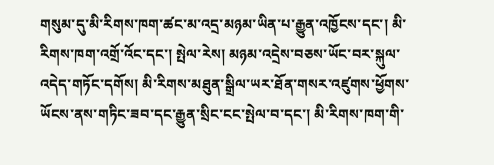གསུམ་དུ་མི་རིགས་ཁག་ཚང་མ་འདྲ་མཉམ་ཡིན་པ་རྒྱུན་འཁྱོངས་དང་། མི་རིགས་ཁག་འགྲོ་འོང་དང་། སྤེལ་རེས། མཉམ་འདྲེས་བཅས་ཡོང་བར་སྐུལ་འདེད་གཏོང་དགོས། མི་རིགས་མཐུན་སྒྲིལ་ཡར་ཐོན་གསར་འཛུགས་ཕྱོགས་ཡོངས་ནས་གཏིང་ཟབ་དང་རྒྱུན་སྲིང་ངང་སྤེལ་བ་དང་། མི་རིགས་ཁག་གི་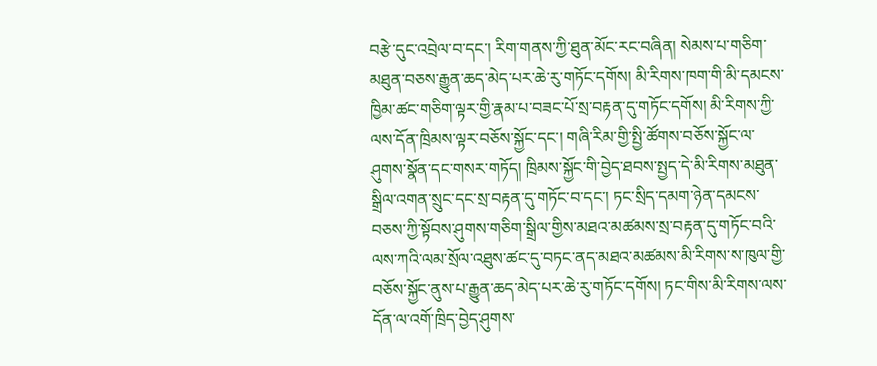བརྩེ་དུང་འབྲེལ་བ་དང་། རིག་གནས་ཀྱི་ཐུན་མོང་རང་བཞིན། སེམས་པ་གཅིག་མཐུན་བཅས་རྒྱུན་ཆད་མེད་པར་ཆེ་རུ་གཏོང་དགོས། མི་རིགས་ཁག་གི་མི་དམངས་ཁྱིམ་ཚང་གཅིག་ལྟར་གྱི་རྣམ་པ་བཟང་པོ་སྲ་བརྟན་དུ་གཏོང་དགོས། མི་རིགས་ཀྱི་ལས་དོན་ཁྲིམས་ལྟར་བཅོས་སྐྱོང་དང་། གཞི་རིམ་གྱི་སྤྱི་ཚོགས་བཅོས་སྐྱོང་ལ་ཤུགས་སྣོན་དང་གསར་གཏོད། ཁྲིམས་སྐྱོང་གི་བྱེད་ཐབས་སྤྱད་དེ་མི་རིགས་མཐུན་སྒྲིལ་འགན་སྲུང་དང་སྲ་བརྟན་དུ་གཏོང་བ་དང་། ཏང་སྲིད་དམག་ཉེན་དམངས་བཅས་ཀྱི་སྟོབས་ཤུགས་གཅིག་སྒྲིལ་གྱིས་མཐའ་མཚམས་སྲ་བརྟན་དུ་གཏོང་བའི་ལས་ཀའི་ལམ་སྲོལ་འཐུས་ཚང་དུ་བཏང་ནད་མཐའ་མཚམས་མི་རིགས་ས་ཁུལ་གྱི་བཅོས་སྐྱོང་ནུས་པ་རྒྱུན་ཆད་མེད་པར་ཆེ་རུ་གཏོང་དགོས། ཏང་གིས་མི་རིགས་ལས་དོན་ལ་འགོ་ཁྲིད་བྱེད་ཤུགས་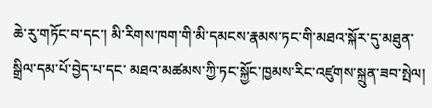ཆེ་རུ་གཏོང་བ་དང་། མི་རིགས་ཁག་གི་མི་དམངས་རྣམས་ཏང་གི་མཐའ་སྐོར་དུ་མཐུན་སྒྲིལ་དམ་པོ་བྱེད་པ་དང་ མཐའ་མཚམས་ཀྱི་ཏང་སྐྱོང་ཁྱམས་རིང་འཛུགས་སྐྲུན་ཟབ་སྤེལ།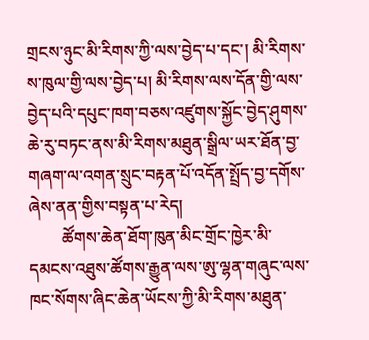གྲངས་ཉུང་མི་རིགས་ཀྱི་ལས་བྱེད་པ་དང་། མི་རིགས་ས་ཁུལ་གྱི་ལས་བྱེད་པ། མི་རིགས་ལས་དོན་གྱི་ལས་བྱེད་པའི་དཔུང་ཁག་བཅས་འཛུགས་སྐྱོང་བྱེད་ཤུགས་ཆེ་རུ་བཏང་ནས་མི་རིགས་མཐུན་སྒྲིལ་ཡར་ཐོན་བྱ་གཞག་ལ་འགན་སྲུང་བརྟན་པོ་འདོན་སྤྲོད་བྱ་དགོས་ཞེས་ནན་གྱིས་བསྟན་པ་རེད།
        ཚོགས་ཆེན་ཐོག་ཁུན་མིང་གྲོང་ཁྱེར་མི་དམངས་འཐུས་ཚོགས་རྒྱུན་ལས་ཨུ་ལྷན་གཞུང་ལས་ཁང་སོགས་ཞིང་ཆེན་ཡོངས་ཀྱི་མི་རིགས་མཐུན་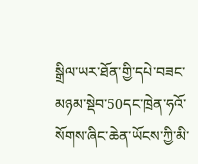སྒྲིལ་ཡར་ཐོན་གྱི་དཔེ་བཟང་མཉམ་སྡེབ་50དང་ཁྲེན་ཧའོ་སོགས་ཞིང་ཆེན་ཡོངས་ཀྱི་མི་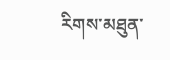རིགས་མཐུན་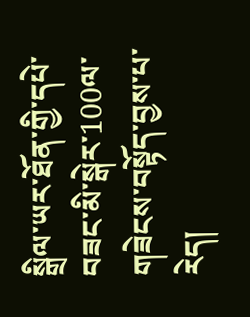སྒྲིལ་ཡར་ཐོན་གྱི་དཔེ་བཟང་མི་སྒེར་100ལ་གཟེངས་བསྟོད་བྱས་པ་རེད།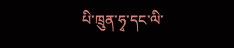པི་ཁྲུན་ཧྭ་དང་ལི་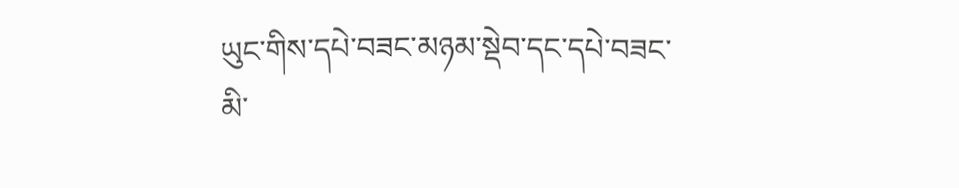ཡུང་གིས་དཔེ་བཟང་མཉམ་སྡེབ་དང་དཔེ་བཟང་མི་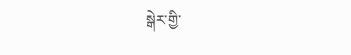སྒེར་གྱི་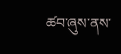ཚབ་ཞུས་ནས་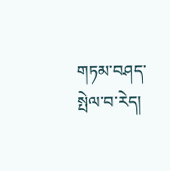གཏམ་བཤད་སྤེལ་བ་རེད།